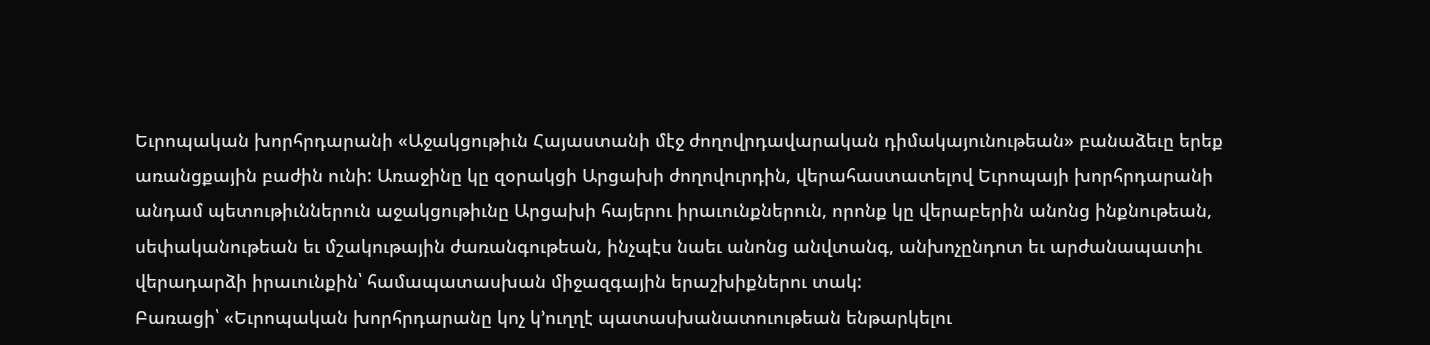Եւրոպական խորհրդարանի «Աջակցութիւն Հայաստանի մէջ ժողովրդավարական դիմակայունութեան» բանաձեւը երեք առանցքային բաժին ունի: Առաջինը կը զօրակցի Արցախի ժողովուրդին, վերահաստատելով Եւրոպայի խորհրդարանի անդամ պետութիւններուն աջակցութիւնը Արցախի հայերու իրաւունքներուն, որոնք կը վերաբերին անոնց ինքնութեան, սեփականութեան եւ մշակութային ժառանգութեան, ինչպէս նաեւ անոնց անվտանգ, անխոչընդոտ եւ արժանապատիւ վերադարձի իրաւունքին՝ համապատասխան միջազգային երաշխիքներու տակ:
Բառացի՝ «Եւրոպական խորհրդարանը կոչ կ’ուղղէ պատասխանատուութեան ենթարկելու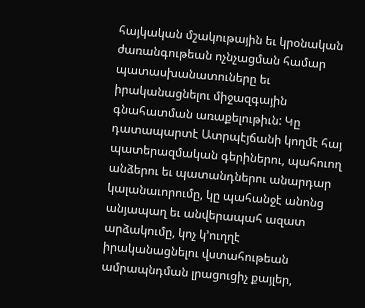հայկական մշակութային եւ կրօնական ժառանգութեան ոչնչացման համար պատասխանատուները եւ իրականացնելու միջազգային գնահատման առաքելութիւն: Կը դատապարտէ Ատրպէյճանի կողմէ հայ պատերազմական գերիներու, պահուող անձերու եւ պատանդներու անարդար կալանաւորումը, կը պահանջէ անոնց անյապաղ եւ անվերապահ ազատ արձակումը, կոչ կ’ուղղէ իրականացնելու վստահութեան ամրապնդման լրացուցիչ քայլեր,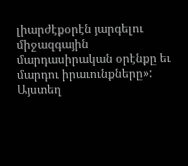լիարժէքօրէն յարգելու միջազգային մարդասիրական օրէնքը եւ մարդու իրաւունքները»:
Այստեղ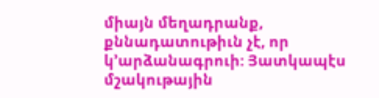միայն մեղադրանք, քննադատութիւն չէ, որ կ’արձանագրուի: Յատկապէս մշակութային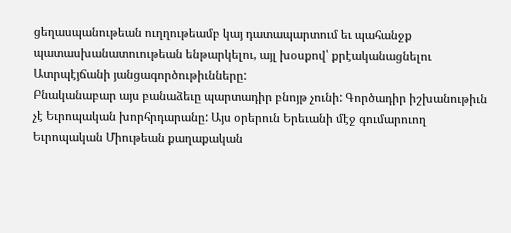ցեղասպանութեան ուղղութեամբ կայ դատապարտում եւ պահանջք պատասխանատուութեան ենթարկելու, այլ խօսքով՝ քրէականացնելու Ատրպէյճանի յանցագործութիւնները:
Բնականաբար այս բանաձեւը պարտադիր բնոյթ չունի: Գործադիր իշխանութիւն չէ Եւրոպական խորհրդարանը: Այս օրերուն Երեւանի մէջ գումարուող Եւրոպական Միութեան քաղաքական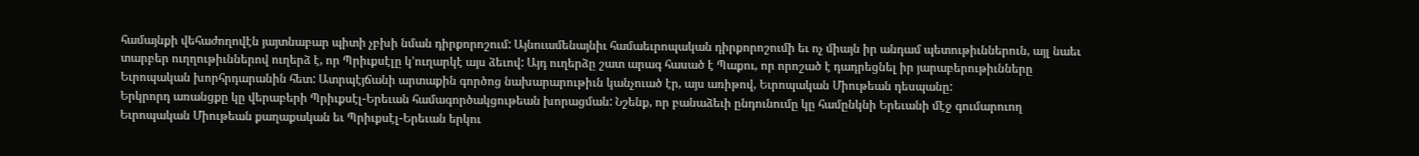համայնքի վեհաժողովէն յայտնաբար պիտի չբխի նման դիրքորոշում: Այնուամենայնիւ համաեւրոպական դիրքորոշումի եւ ոչ միայն իր անդամ պետութիւններուն, այլ նաեւ տարբեր ուղղութիւններով ուղերձ է, որ Պրիւքսէլը կ’ուղարկէ այս ձեւով: Այդ ուղերձը շատ արագ հասած է Պաքու, որ որոշած է դադրեցնել իր յարաբերութիւնները Եւրոպական խորհրդարանին հետ: Ատրպէյճանի արտաքին գործոց նախարարութիւն կանչուած էր, այս առիթով, Եւրոպական Միութեան դեսպանը:
Երկրորդ առանցքը կը վերաբերի Պրիւքսէլ-Երեւան համագործակցութեան խորացման: Նշենք, որ բանաձեւի ընդունումը կը համընկնի Երեւանի մէջ գումարուող Եւրոպական Միութեան քաղաքական եւ Պրիւքսէլ-Երեւան երկու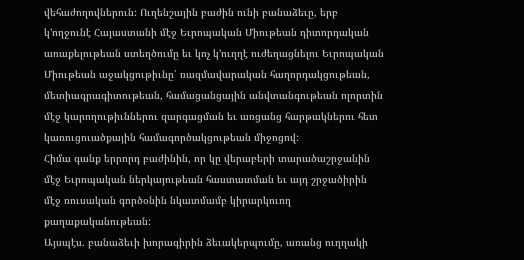վեհաժողովներուն: Ուղենշային բաժին ունի բանաձեւը, երբ կ’ողջունէ Հայաստանի մէջ Եւրոպական Միութեան դիտորդական առաքելութեան ստեղծումը եւ կոչ կ’ուղղէ ուժեղացնելու Եւրոպական Միութեան աջակցութիւնը՝ ռազմավարական հաղորդակցութեան, մետիագրագիտութեան, համացանցային անվտանգութեան ոլորտին մէջ կարողութիւններու զարգացման եւ առցանց հարթակներու հետ կառուցուածքային համագործակցութեան միջոցով:
Հիմա գանք երրորդ բաժինին, որ կը վերաբերի տարածաշրջանին մէջ Եւրոպական ներկայութեան հաստատման եւ այդ շրջածիրին մէջ ռուսական գործօնին նկատմամբ կիրարկուող քաղաքականութեան:
Այսպէս. բանաձեւի խորագիրին ձեւակերպումը, առանց ուղղակի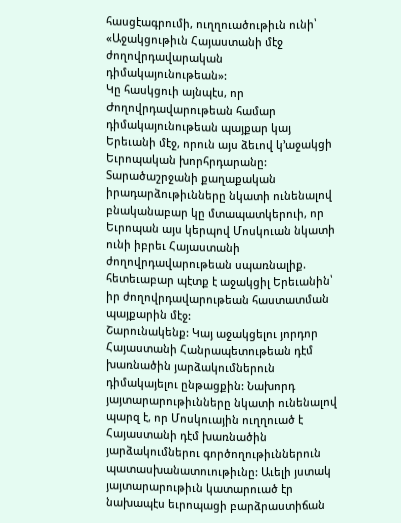հասցէագրումի, ուղղուածութիւն ունի՝ «Աջակցութիւն Հայաստանի մէջ ժողովրդավարական դիմակայունութեան»:
Կը հասկցուի այնպէս, որ Ժողովրդավարութեան համար դիմակայունութեան պայքար կայ Երեւանի մէջ, որուն այս ձեւով կ’աջակցի Եւրոպական խորհրդարանը: Տարածաշրջանի քաղաքական իրադարձութիւնները նկատի ունենալով բնականաբար կը մտապատկերուի, որ Եւրոպան այս կերպով Մոսկուան նկատի ունի իբրեւ Հայաստանի ժողովրդավարութեան սպառնալիք. հետեւաբար պէտք է աջակցիլ Երեւանին՝ իր ժողովրդավարութեան հաստատման պայքարին մէջ:
Շարունակենք: Կայ աջակցելու յորդոր Հայաստանի Հանրապետութեան դէմ խառնածին յարձակումներուն դիմակայելու ընթացքին: Նախորդ յայտարարութիւնները նկատի ունենալով պարզ է, որ Մոսկուային ուղղուած է Հայաստանի դէմ խառնածին յարձակումներու գործողութիւններուն պատասխանատուութիւնը: Աւելի յստակ յայտարարութիւն կատարուած էր նախապէս եւրոպացի բարձրաստիճան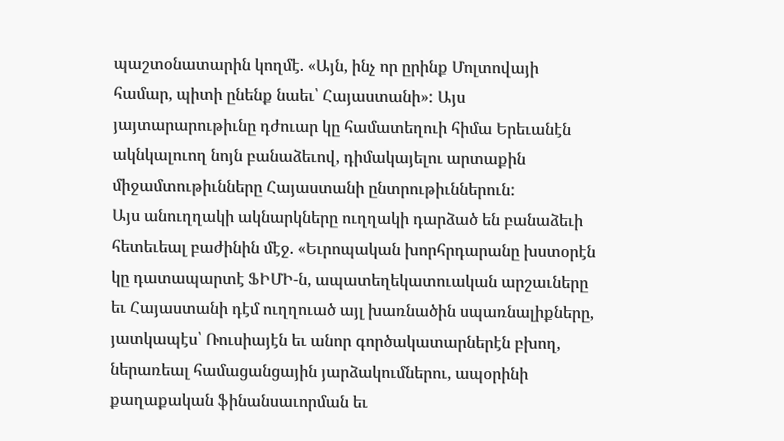պաշտօնատարին կողմէ. «Այն, ինչ որ ըրինք Մոլտովայի համար, պիտի ընենք նաեւ՝ Հայաստանի»: Այս յայտարարութիւնը դժուար կը համատեղուի հիմա Երեւանէն ակնկալուող նոյն բանաձեւով, դիմակայելու արտաքին միջամտութիւնները Հայաստանի ընտրութիւններուն:
Այս անուղղակի ակնարկները ուղղակի դարձած են բանաձեւի հետեւեալ բաժինին մէջ. «Եւրոպական խորհրդարանը խստօրէն
կը դատապարտէ ՖԻՄԻ-ն, ապատեղեկատուական արշաւները եւ Հայաստանի դէմ ուղղուած այլ խառնածին սպառնալիքները, յատկապէս՝ Ռուսիայէն եւ անոր գործակատարներէն բխող, ներառեալ համացանցային յարձակումներու, ապօրինի քաղաքական ֆինանսաւորման եւ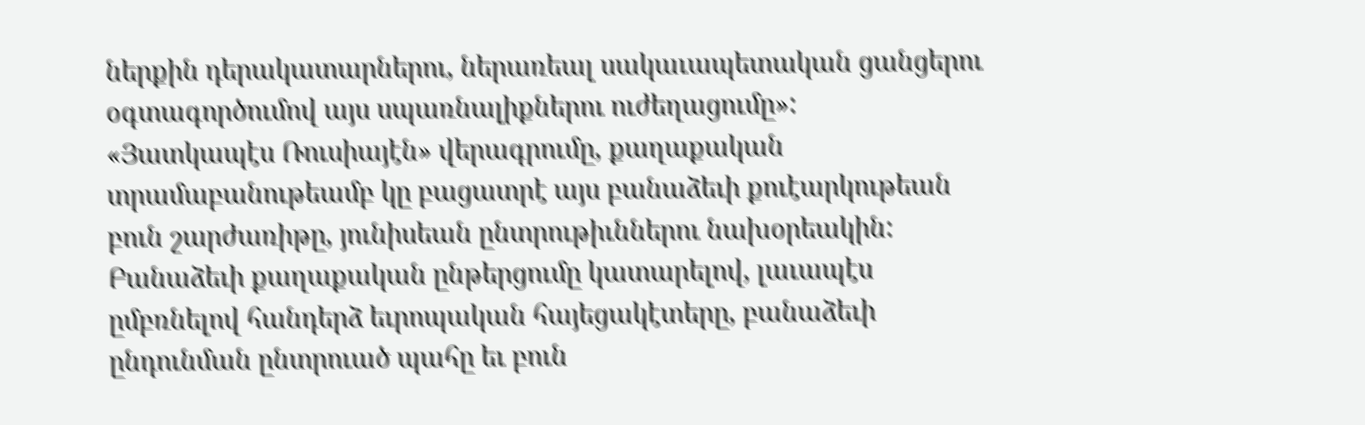ներքին դերակատարներու, ներառեալ սակաւապետական ցանցերու օգտագործումով այս սպառնալիքներու ուժեղացումը»:
«Յատկապէս Ռուսիայէն» վերագրումը, քաղաքական տրամաբանութեամբ կը բացատրէ այս բանաձեւի քուէարկութեան բուն շարժառիթը, յունիսեան ընտրութիւններու նախօրեակին:
Բանաձեւի քաղաքական ընթերցումը կատարելով, լաւապէս ըմբռնելով հանդերձ եւրոպական հայեցակէտերը, բանաձեւի ընդունման ընտրուած պահը եւ բուն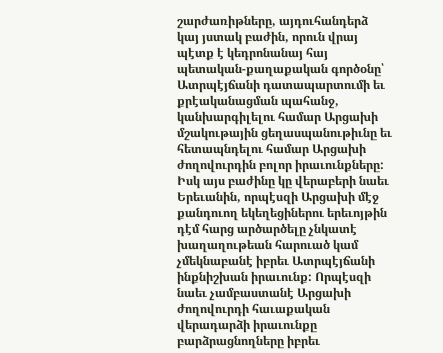շարժառիթները, այդուհանդերձ կայ յստակ բաժին, որուն վրայ պէտք է կեդրոնանայ հայ պետական-քաղաքական գործօնը՝ Ատրպէյճանի դատապարտումի եւ քրէականացման պահանջ, կանխարգիլելու համար Արցախի մշակութային ցեղասպանութիւնը եւ հետապնդելու համար Արցախի ժողովուրդին բոլոր իրաւունքները:
Իսկ այս բաժինը կը վերաբերի նաեւ Երեւանին, որպէսզի Արցախի մէջ քանդուող եկեղեցիներու երեւոյթին դէմ հարց արծարծելը չնկատէ խաղաղութեան հարուած կամ չմեկնաբանէ իբրեւ Ատրպէյճանի ինքնիշխան իրաւունք: Որպէսզի նաեւ չամբաստանէ Արցախի ժողովուրդի հաւաքական վերադարձի իրաւունքը բարձրացնողները իբրեւ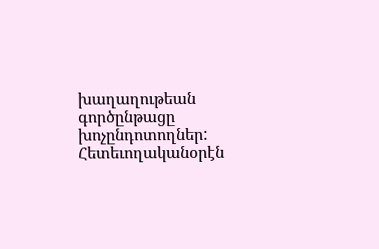խաղաղութեան գործընթացը խոչընդոտողներ:
Հետեւողականօրէն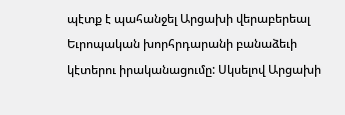պէտք է պահանջել Արցախի վերաբերեալ Եւրոպական խորհրդարանի բանաձեւի կէտերու իրականացումը: Սկսելով Արցախի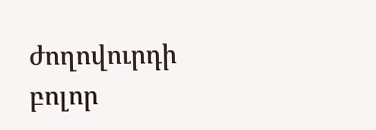ժողովուրդի բոլոր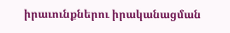իրաւունքներու իրականացման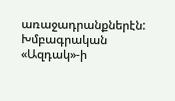առաջադրանքներէն:
Խմբագրական «Ազդակ»-ի